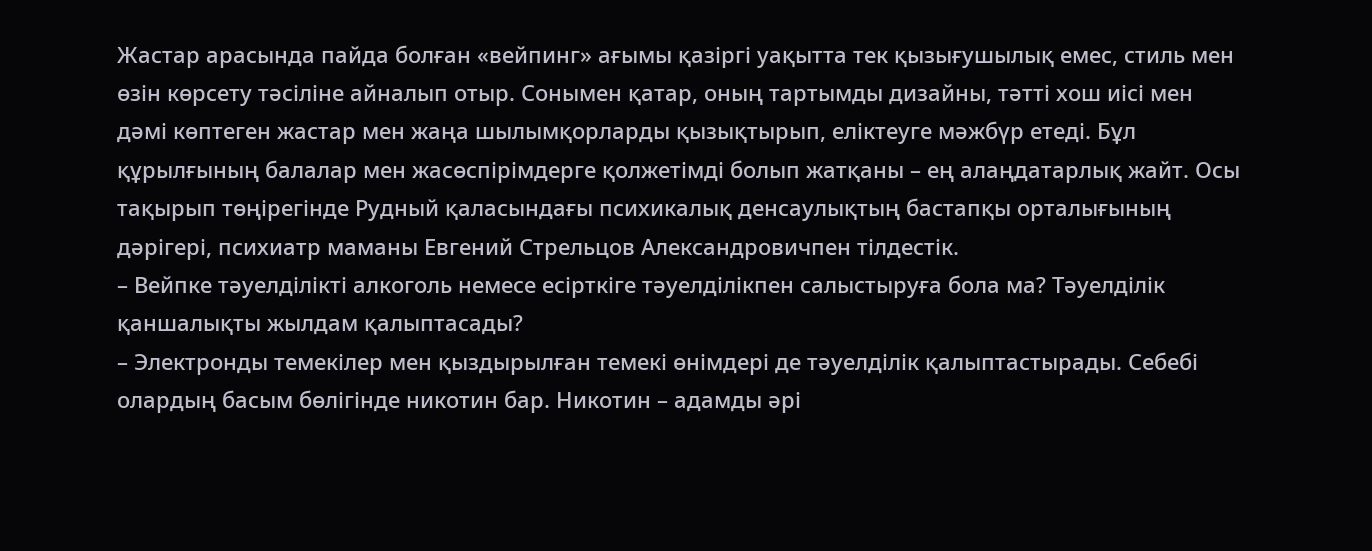Жастар арасында пайда болған «вейпинг» ағымы қазіргі уақытта тек қызығушылық емес, стиль мен өзін көрсету тәсіліне айналып отыр. Сонымен қатар, оның тартымды дизайны, тәтті хош иісі мен дәмі көптеген жастар мен жаңа шылымқорларды қызықтырып, еліктеуге мәжбүр етеді. Бұл құрылғының балалар мен жасөспірімдерге қолжетімді болып жатқаны – ең алаңдатарлық жайт. Осы тақырып төңірегінде Рудный қаласындағы психикалық денсаулықтың бастапқы орталығының дәрігері, психиатр маманы Евгений Стрельцов Александровичпен тілдестік.
– Вейпке тәуелділікті алкоголь немесе есірткіге тәуелділікпен салыстыруға бола ма? Тәуелділік қаншалықты жылдам қалыптасады?
– Электронды темекілер мен қыздырылған темекі өнімдері де тәуелділік қалыптастырады. Себебі олардың басым бөлігінде никотин бар. Никотин – адамды әрі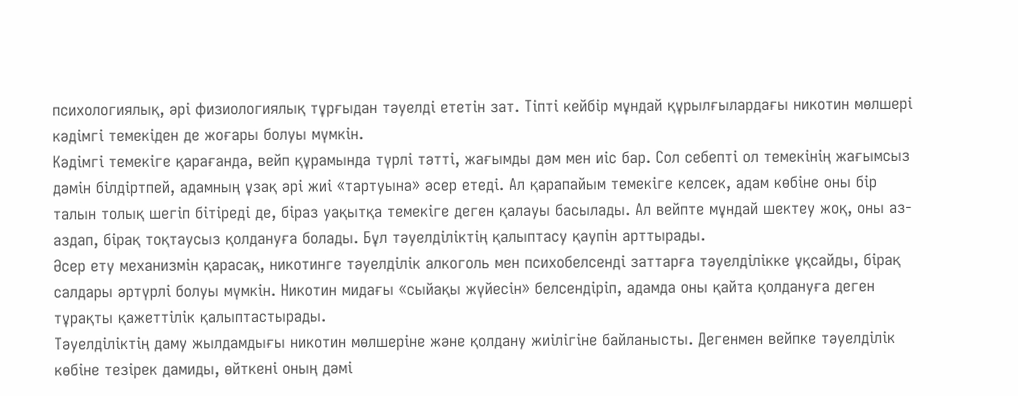психологиялық, әрі физиологиялық тұрғыдан тәуелді ететін зат. Тіпті кейбір мұндай құрылғылардағы никотин мөлшері кәдімгі темекіден де жоғары болуы мүмкін.
Кәдімгі темекіге қарағанда, вейп құрамында түрлі тәтті, жағымды дәм мен иіс бар. Сол себепті ол темекінің жағымсыз дәмін білдіртпей, адамның ұзақ әрі жиі «тартуына» әсер етеді. Ал қарапайым темекіге келсек, адам көбіне оны бір талын толық шегіп бітіреді де, біраз уақытқа темекіге деген қалауы басылады. Ал вейпте мұндай шектеу жоқ, оны аз-аздап, бірақ тоқтаусыз қолдануға болады. Бұл тәуелділіктің қалыптасу қаупін арттырады.
Әсер ету механизмін қарасақ, никотинге тәуелділік алкоголь мен психобелсенді заттарға тәуелділікке ұқсайды, бірақ салдары әртүрлі болуы мүмкін. Никотин мидағы «сыйақы жүйесін» белсендіріп, адамда оны қайта қолдануға деген тұрақты қажеттілік қалыптастырады.
Тәуелділіктің даму жылдамдығы никотин мөлшеріне және қолдану жиілігіне байланысты. Дегенмен вейпке тәуелділік көбіне тезірек дамиды, өйткені оның дәмі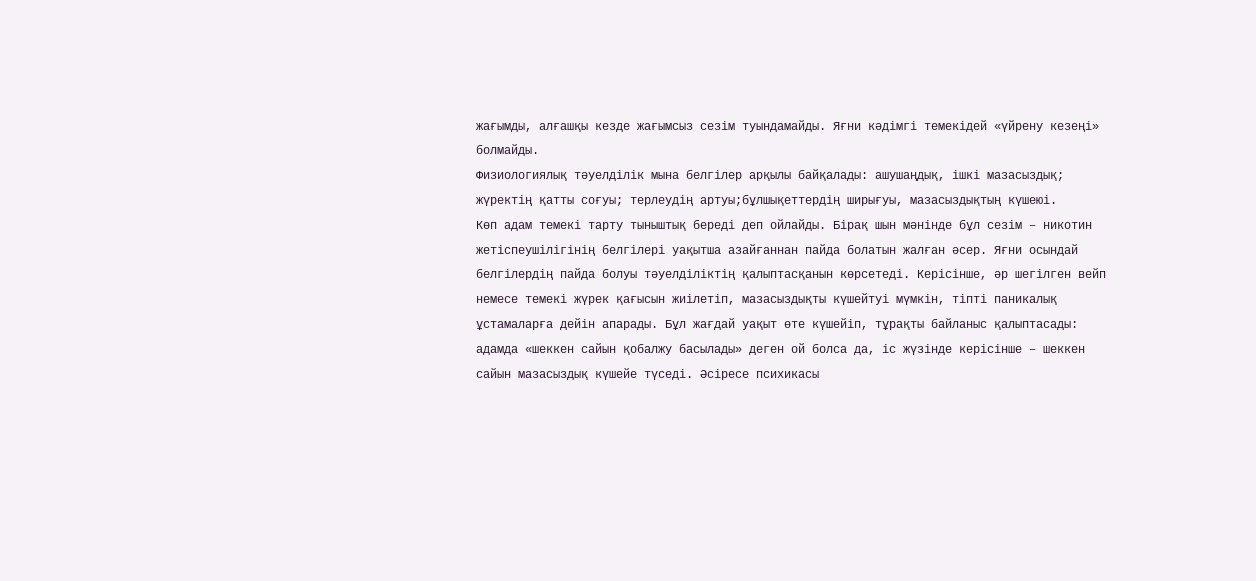жағымды, алғашқы кезде жағымсыз сезім туындамайды. Яғни кәдімгі темекідей «үйрену кезеңі» болмайды.
Физиологиялық тәуелділік мына белгілер арқылы байқалады: ашушаңдық, ішкі мазасыздық; жүректің қатты соғуы; терлеудің артуы;бұлшықеттердің ширығуы, мазасыздықтың күшеюі.
Көп адам темекі тарту тыныштық береді деп ойлайды. Бірақ шын мәнінде бұл сезім – никотин жетіспеушілігінің белгілері уақытша азайғаннан пайда болатын жалған әсер. Яғни осындай белгілердің пайда болуы тәуелділіктің қалыптасқанын көрсетеді. Керісінше, әр шегілген вейп немесе темекі жүрек қағысын жиілетіп, мазасыздықты күшейтуі мүмкін, тіпті паникалық ұстамаларға дейін апарады. Бұл жағдай уақыт өте күшейіп, тұрақты байланыс қалыптасады: адамда «шеккен сайын қобалжу басылады» деген ой болса да, іс жүзінде керісінше – шеккен сайын мазасыздық күшейе түседі. Әсіресе психикасы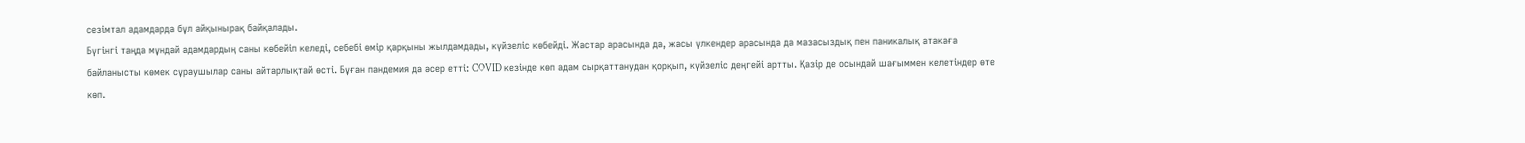сезімтал адамдарда бұл айқынырақ байқалады.
Бүгінгі таңда мұндай адамдардың саны көбейіп келеді, себебі өмір қарқыны жылдамдады, күйзеліс көбейді. Жастар арасында да, жасы үлкендер арасында да мазасыздық пен паникалық атакаға байланысты көмек сұраушылар саны айтарлықтай өсті. Бұған пандемия да әсер етті: COVID кезінде көп адам сырқаттанудан қорқып, күйзеліс деңгейі артты. Қазір де осындай шағыммен келетіндер өте көп.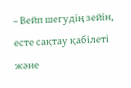– Вейп шегудің зейін, есте сақтау қабілеті және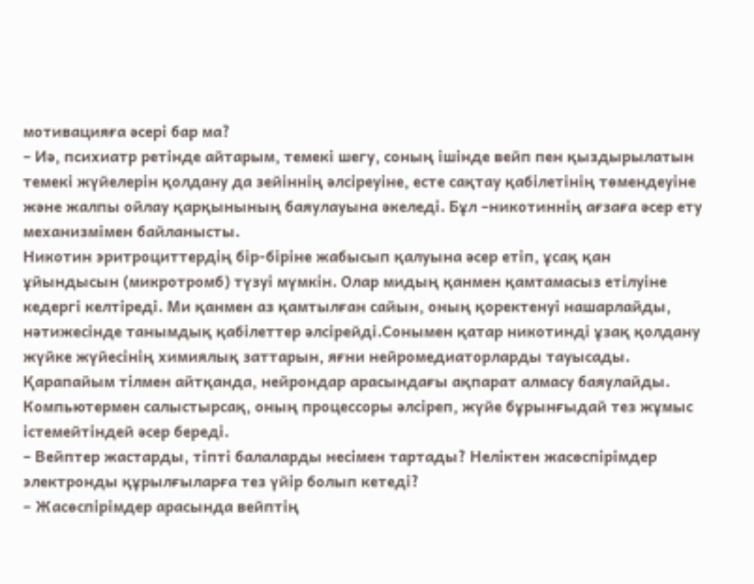мотивацияға әсері бар ма?
– Иә, психиатр ретінде айтарым, темекі шегу, соның ішінде вейп пен қыздырылатын темекі жүйелерін қолдану да зейіннің әлсіреуіне, есте сақтау қабілетінің төмендеуіне және жалпы ойлау қарқынының баяулауына әкеледі. Бұл –никотиннің ағзаға әсер ету механизмімен байланысты.
Никотин эритроциттердің бір-біріне жабысып қалуына әсер етіп, ұсақ қан ұйындысын (микротромб) түзуі мүмкін. Олар мидың қанмен қамтамасыз етілуіне кедергі келтіреді. Ми қанмен аз қамтылған сайын, оның қоректенуі нашарлайды, нәтижесінде танымдық қабілеттер әлсірейді.Сонымен қатар никотинді ұзақ қолдану жүйке жүйесінің химиялық заттарын, яғни нейромедиаторларды тауысады. Қарапайым тілмен айтқанда, нейрондар арасындағы ақпарат алмасу баяулайды. Компьютермен салыстырсақ, оның процессоры әлсіреп, жүйе бұрынғыдай тез жұмыс істемейтіндей әсер береді.
– Вейптер жастарды, тіпті балаларды несімен тартады? Неліктен жасөспірімдер электронды құрылғыларға тез үйір болып кетеді?
– Жасөспірімдер арасында вейптің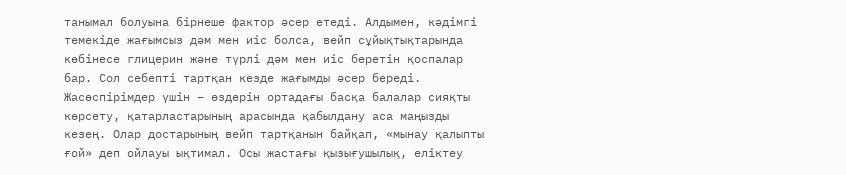танымал болуына бірнеше фактор әсер етеді. Алдымен, кәдімгі темекіде жағымсыз дәм мен иіс болса, вейп сұйықтықтарында көбінесе глицерин және түрлі дәм мен иіс беретін қоспалар бар. Сол себепті тартқан кезде жағымды әсер береді.
Жасөспірімдер үшін – өздерін ортадағы басқа балалар сияқты көрсету, қатарластарының арасында қабылдану аса маңызды кезең. Олар достарының вейп тартқанын байқап, «мынау қалыпты ғой» деп ойлауы ықтимал. Осы жастағы қызығушылық, еліктеу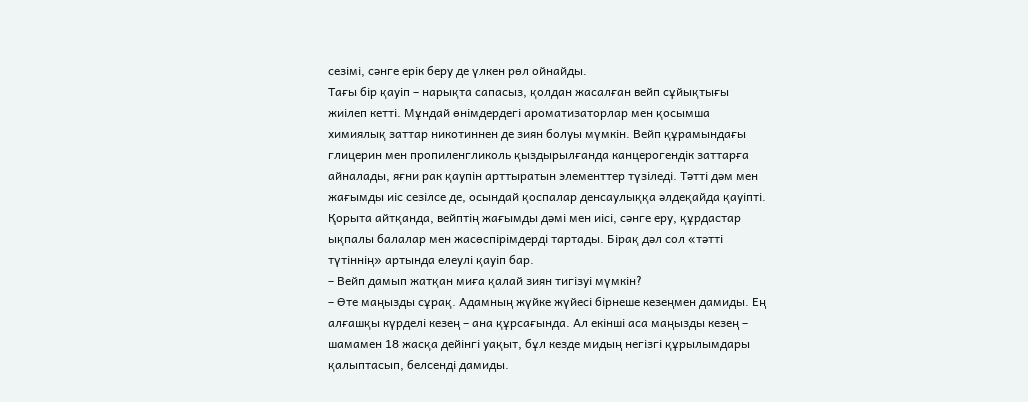сезімі, сәнге ерік беру де үлкен рөл ойнайды.
Тағы бір қауіп – нарықта сапасыз, қолдан жасалған вейп сұйықтығы жиілеп кетті. Мұндай өнімдердегі ароматизаторлар мен қосымша химиялық заттар никотиннен де зиян болуы мүмкін. Вейп құрамындағы глицерин мен пропиленгликоль қыздырылғанда канцерогендік заттарға айналады, яғни рак қаупін арттыратын элементтер түзіледі. Тәтті дәм мен жағымды иіс сезілсе де, осындай қоспалар денсаулыққа әлдеқайда қауіпті. Қорыта айтқанда, вейптің жағымды дәмі мен иісі, сәнге еру, құрдастар ықпалы балалар мен жасөспірімдерді тартады. Бірақ дәл сол «тәтті түтіннің» артында елеулі қауіп бар.
– Вейп дамып жатқан миға қалай зиян тигізуі мүмкін?
– Өте маңызды сұрақ. Адамның жүйке жүйесі бірнеше кезеңмен дамиды. Ең алғашқы күрделі кезең – ана құрсағында. Ал екінші аса маңызды кезең – шамамен 18 жасқа дейінгі уақыт, бұл кезде мидың негізгі құрылымдары қалыптасып, белсенді дамиды.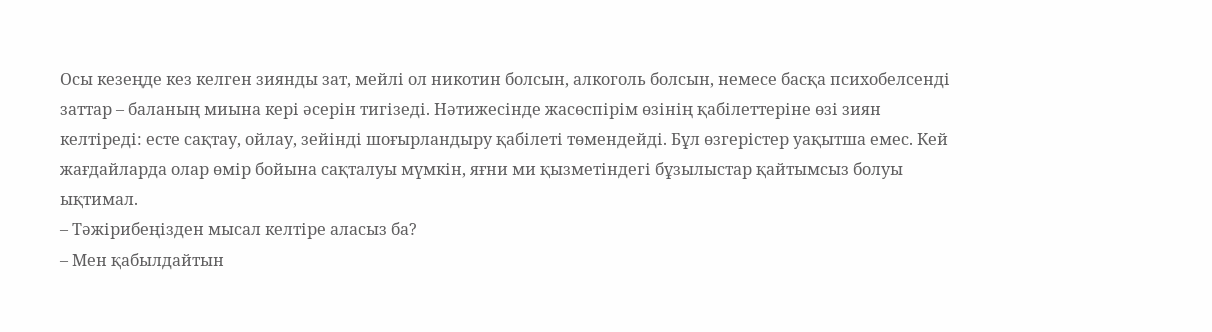Осы кезеңде кез келген зиянды зат, мейлі ол никотин болсын, алкоголь болсын, немесе басқа психобелсенді заттар – баланың миына кері әсерін тигізеді. Нәтижесінде жасөспірім өзінің қабілеттеріне өзі зиян келтіреді: есте сақтау, ойлау, зейінді шоғырландыру қабілеті төмендейді. Бұл өзгерістер уақытша емес. Кей жағдайларда олар өмір бойына сақталуы мүмкін, яғни ми қызметіндегі бұзылыстар қайтымсыз болуы ықтимал.
– Тәжірибеңізден мысал келтіре аласыз ба?
– Мен қабылдайтын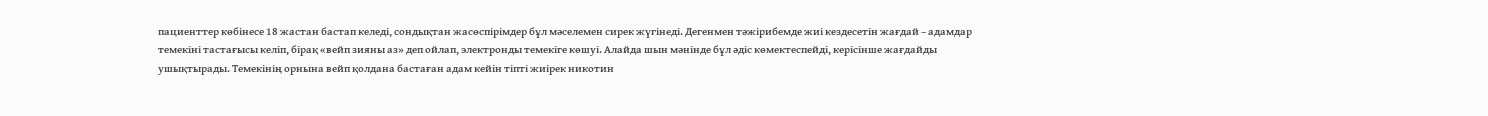пациенттер көбінесе 18 жастан бастап келеді, сондықтан жасөспірімдер бұл мәселемен сирек жүгінеді. Дегенмен тәжірибемде жиі кездесетін жағдай – адамдар темекіні тастағысы келіп, бірақ «вейп зияны аз» деп ойлап, электронды темекіге көшуі. Алайда шын мәнінде бұл әдіс көмектеспейді, керісінше жағдайды ушықтырады. Темекінің орнына вейп қолдана бастаған адам кейін тіпті жиірек никотин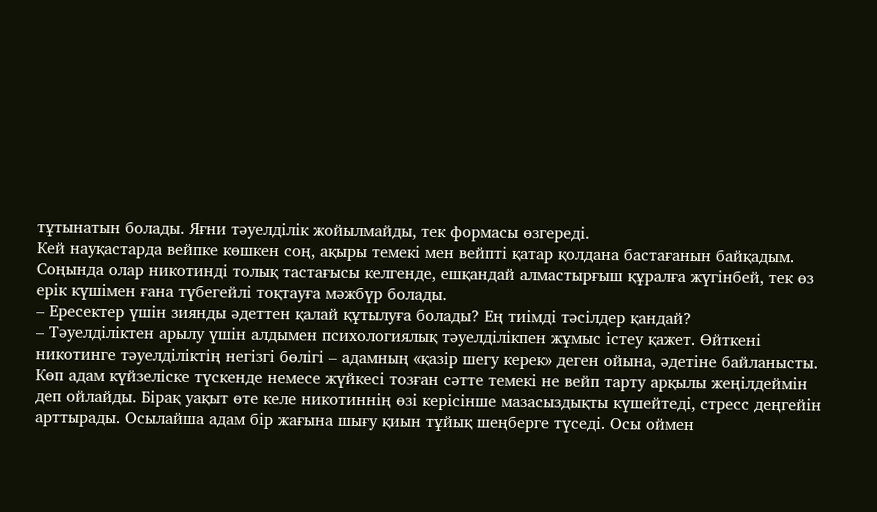тұтынатын болады. Яғни тәуелділік жойылмайды, тек формасы өзгереді.
Кей науқастарда вейпке көшкен соң, ақыры темекі мен вейпті қатар қолдана бастағанын байқадым. Соңында олар никотинді толық тастағысы келгенде, ешқандай алмастырғыш құралға жүгінбей, тек өз ерік күшімен ғана түбегейлі тоқтауға мәжбүр болады.
– Ересектер үшін зиянды әдеттен қалай құтылуға болады? Ең тиімді тәсілдер қандай?
– Тәуелділіктен арылу үшін алдымен психологиялық тәуелділікпен жұмыс істеу қажет. Өйткені никотинге тәуелділіктің негізгі бөлігі – адамның «қазір шегу керек» деген ойына, әдетіне байланысты. Көп адам күйзеліске түскенде немесе жүйкесі тозған сәтте темекі не вейп тарту арқылы жеңілдеймін деп ойлайды. Бірақ уақыт өте келе никотиннің өзі керісінше мазасыздықты күшейтеді, стресс деңгейін арттырады. Осылайша адам бір жағына шығу қиын тұйық шеңберге түседі. Осы оймен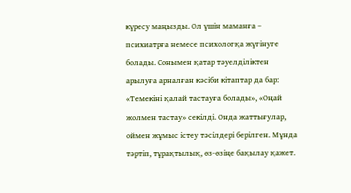күресу маңызды. Ол үшін маманға – психиатрға немесе психологқа жүгінуге болады. Сонымен қатар тәуелділіктен арылуға арналған кәсіби кітаптар да бар: «Темекіні қалай тастауға болады», «Оңай жолмен тастау» секілді. Онда жаттығулар, оймен жұмыс істеу тәсілдері берілген. Мұнда тәртіп, тұрақтылық, өз-өзіңе бақылау қажет.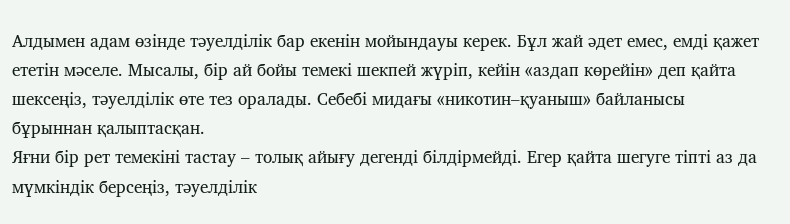Алдымен адам өзінде тәуелділік бар екенін мойындауы керек. Бұл жай әдет емес, емді қажет ететін мәселе. Мысалы, бір ай бойы темекі шекпей жүріп, кейін «аздап көрейін» деп қайта шексеңіз, тәуелділік өте тез оралады. Себебі мидағы «никотин–қуаныш» байланысы бұрыннан қалыптасқан.
Яғни бір рет темекіні тастау – толық айығу дегенді білдірмейді. Егер қайта шегуге тіпті аз да мүмкіндік берсеңіз, тәуелділік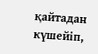қайтадан күшейіп,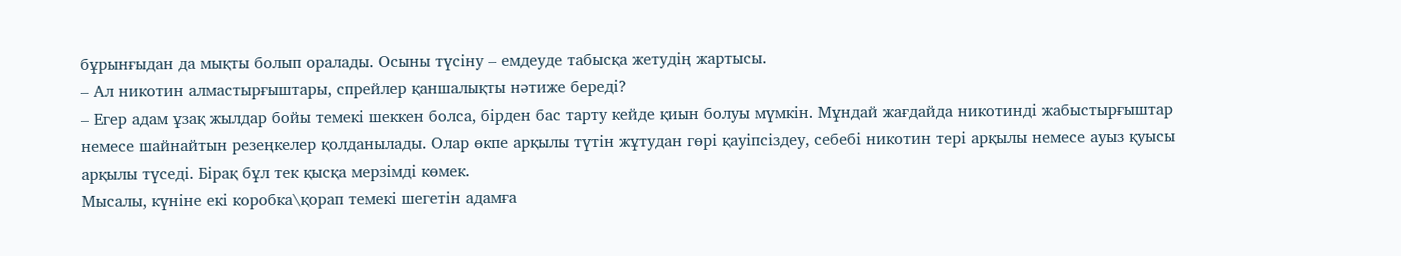бұрынғыдан да мықты болып оралады. Осыны түсіну – емдеуде табысқа жетудің жартысы.
– Ал никотин алмастырғыштары, спрейлер қаншалықты нәтиже береді?
– Егер адам ұзақ жылдар бойы темекі шеккен болса, бірден бас тарту кейде қиын болуы мүмкін. Мұндай жағдайда никотинді жабыстырғыштар немесе шайнайтын резеңкелер қолданылады. Олар өкпе арқылы түтін жұтудан гөрі қауіпсіздеу, себебі никотин тері арқылы немесе ауыз қуысы арқылы түседі. Бірақ бұл тек қысқа мерзімді көмек.
Мысалы, күніне екі коробка\қорап темекі шегетін адамға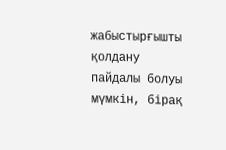жабыстырғышты қолдану пайдалы болуы мүмкін, бірақ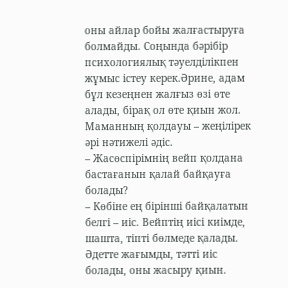оны айлар бойы жалғастыруға болмайды. Соңында бәрібір психологиялық тәуелділікпен жұмыс істеу керек.Әрине, адам бұл кезеңнен жалғыз өзі өте алады, бірақ ол өте қиын жол. Маманның қолдауы – жеңілірек әрі нәтижелі әдіс.
– Жасөспірімнің вейп қолдана бастағанын қалай байқауға болады?
– Көбіне ең бірінші байқалатын белгі – иіс. Вейптің иісі киімде, шашта, тіпті бөлмеде қалады. Әдетте жағымды, тәтті иіс болады, оны жасыру қиын.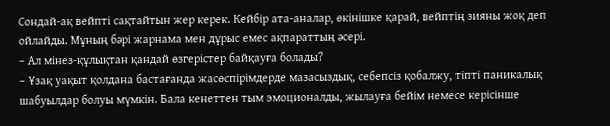Сондай-ақ вейпті сақтайтын жер керек. Кейбір ата-аналар, өкінішке қарай, вейптің зияны жоқ деп ойлайды. Мұның бәрі жарнама мен дұрыс емес ақпараттың әсері.
– Ал мінез-құлықтан қандай өзгерістер байқауға болады?
– Ұзақ уақыт қолдана бастағанда жасөспірімдерде мазасыздық, себепсіз қобалжу, тіпті паникалық шабуылдар болуы мүмкін. Бала кенеттен тым эмоционалды, жылауға бейім немесе керісінше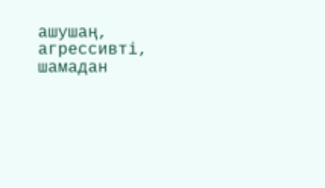ашушаң, агрессивті, шамадан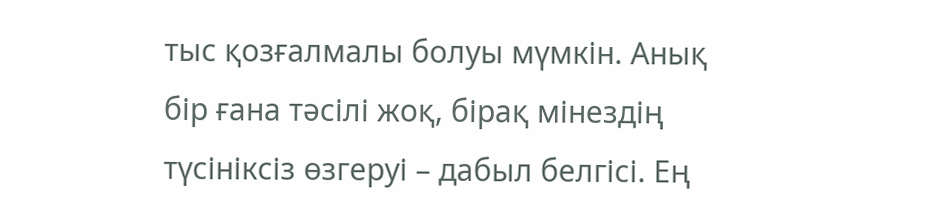тыс қозғалмалы болуы мүмкін. Анық бір ғана тәсілі жоқ, бірақ мінездің түсініксіз өзгеруі – дабыл белгісі. Ең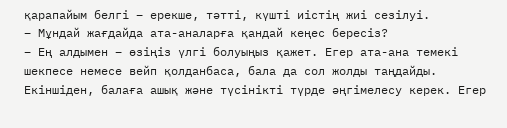қарапайым белгі – ерекше, тәтті, күшті иістің жиі сезілуі.
– Мұндай жағдайда ата-аналарға қандай кеңес бересіз?
– Ең алдымен – өзіңіз үлгі болуыңыз қажет. Егер ата-ана темекі шекпесе немесе вейп қолданбаса, бала да сол жолды таңдайды. Екіншіден, балаға ашық және түсінікті түрде әңгімелесу керек. Егер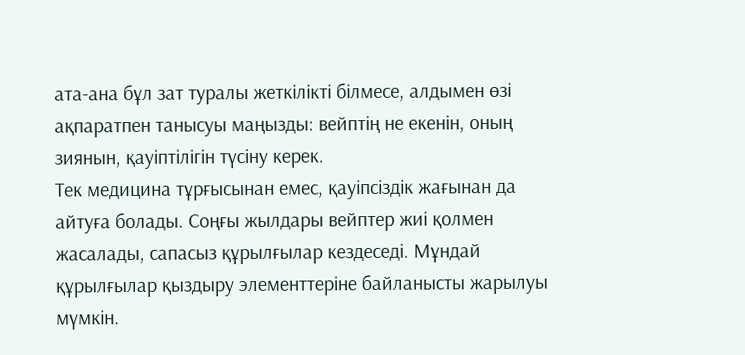ата-ана бұл зат туралы жеткілікті білмесе, алдымен өзі ақпаратпен танысуы маңызды: вейптің не екенін, оның зиянын, қауіптілігін түсіну керек.
Тек медицина тұрғысынан емес, қауіпсіздік жағынан да айтуға болады. Соңғы жылдары вейптер жиі қолмен жасалады, сапасыз құрылғылар кездеседі. Мұндай құрылғылар қыздыру элементтеріне байланысты жарылуы мүмкін.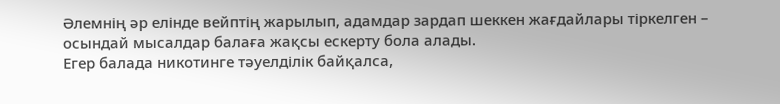Әлемнің әр елінде вейптің жарылып, адамдар зардап шеккен жағдайлары тіркелген – осындай мысалдар балаға жақсы ескерту бола алады.
Егер балада никотинге тәуелділік байқалса,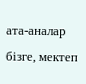ата-аналар бізге, мектеп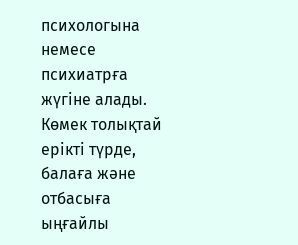психологына немесе психиатрға жүгіне алады. Көмек толықтай ерікті түрде, балаға және отбасыға ыңғайлы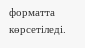форматта көрсетіледі.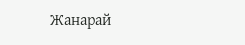Жанарай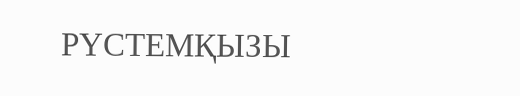РҮСТЕМҚЫЗЫ